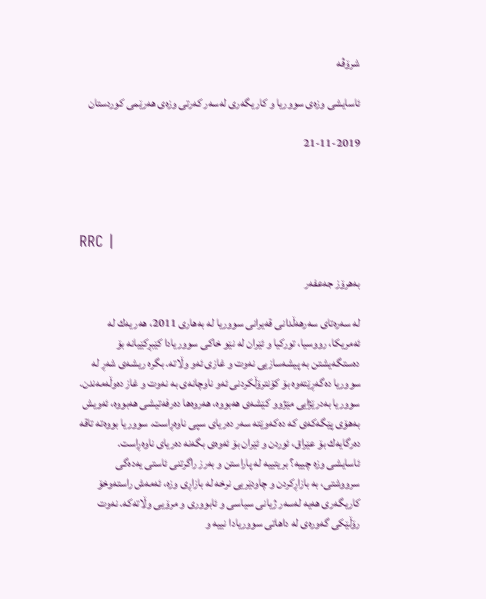شرۆڤە

ئاسایشی وزه‌ی سووریا و كاریگه‌ری له‌سه‌ر كه‌رتى وزه‌ى هه‌رێمى كوردستان

21-11-2019




RRC |

بەهرۆز جەعفەر

له‌ سه‌ره‌تای سه‌رهه‌ڵدانی قه‌یرانی سووریا له‌ به‌هارى 2011، هه‌ر یه‌ك له‌ ئه‌مریكا، رووسیا، توركیا و ئێران له‌ نێو خاكى سووریادا كێبڕكێیانه‌ بۆ ده‌ستگه‌یشتن به‌ پیشه‌سازیی نه‌وت و غازى ئه‌و وڵاته‌. بگره‌ ریشه‌ی شه‌ڕ له‌ سووریا ده‌گه‌ڕێته‌وه‌ بۆ كۆنترۆڵكردنی ئه‌و ناوچانه‌ی به‌ نه‌وت و غاز ده‌وڵه‌مه‌ندن.
سووریا به‌درێژایی مێژوو كێشه‌ی هه‌بووه‌، هه‌روه‌ها ده‌رفه‌تیشی هه‌بووه‌، ئه‌ویش به‌هۆى پێگه‌كه‌ى كه‌ ده‌كه‌وێته‌ سه‌ر ده‌ریای سپی ناوه‌ڕاست. سووریا بووه‌ته‌ تاقه‌ ده‌رگایه‌ك بۆ عێراق، ئوردن و ئێران بۆ ئه‌وه‌ى بگه‌نه‌ ده‌ریای ناوه‌ڕاست.
ئاسایشی وزه‌ چییه‌؟ بریتییه‌ له‌ پاراستن و به‌رز راگرتنی ئاستی یه‌ده‌گی سرووشتی، به‌ بازاڕكردن و چاودێریی نرخه‌ له‌ بازاڕی وزه‌، ئه‌مه‌ش راسته‌وخۆ كاریگه‌ری هه‌یه‌ له‌سه‌ر ژیانی سیاسی و ئابووری و مرۆیی وڵاته‌كه‌. نه‌وت رۆڵێكی گه‌وره‌ی له‌ داهاتى سووریادا نییه‌ و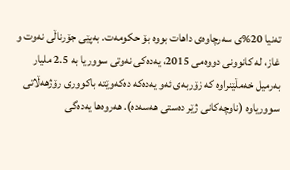ته‌نیا 20%ى سه‌رچاوه‌ی داهات بووه‌ بۆ حكومه‌ت. به‌پێی جۆرناڵی نه‌وت و غاز، له‌ كانوونى دووه‌مى 2015، یه‌ده‌كی نه‌وتی سووریا به‌ 2.5 ملیار به‌رمیل خه‌مڵێنراوه‌ كه‌ زۆربه‌ى ئه‌و یه‌ده‌كه‌ ده‌كه‌وێته‌ باكووری رۆژهه‌ڵاتی سووریاوه‌ (ناوچه‌كانی ژێر ده‌ستی هه‌سه‌ده‌). هه‌روه‌ها یه‌ده‌گی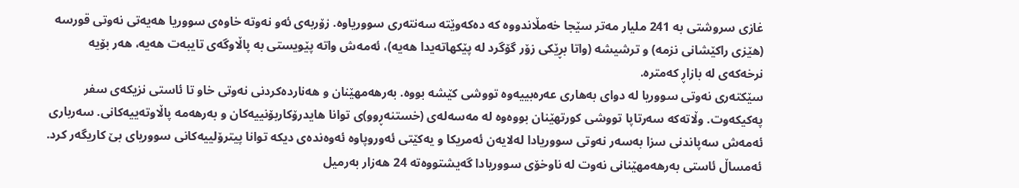غازی سروشتی به‌ 241 ملیار مه‌تر سێجا خه‌مڵاندووه‌ كه‌ ده‌كه‌وێته‌ سه‌نته‌ری سووریاوه‌. زۆربه‌ی ئه‌و نه‌وته‌ خاوه‌ی سووریا هه‌یه‌تی نه‌وتی قورسه‌ (هێزی راكێشانی نزمه‌) و ترشیشه‌ (واتا بڕێكی زۆر گۆگرد له‌ پێكهاته‌یدا هه‌یه‌)، ئه‌مه‌ش واته‌ پێویستی به‌ پاڵاوگه‌ی تایبه‌ت هه‌یه‌، هه‌ر بۆیه‌ نرخه‌كه‌ى له‌ بازاڕ كه‌متره‌.
سێكته‌ری نه‌وتی سووریا له‌ دوای به‌هارى عه‌ره‌بییه‌وه‌ تووشى كێشه‌ بووه‌. به‌رهه‌مهێنان و هه‌نارده‌كردنی نه‌وتی خاو تا ئاستی نزیكه‌ی سفر په‌كیكه‌وت. وڵاته‌كه‌ سه‌رتاپا تووشی كورتهێنان بووه‌وه‌ له‌ مه‌سه‌له‌ی (خستنه‌ڕوو)ی توانا هایدرۆكاربۆنییه‌كان و به‌رهه‌مه‌ پاڵاوته‌ییه‌كانی. سه‌رباری ئه‌مه‌ش سه‌پاندنی سزا به‌سه‌ر نه‌وتی سووریادا له‌لایه‌ن ئه‌مریكا و یه‌كێتی ئه‌وروپاوه‌ ئه‌وه‌نده‌ی دیكه‌ توانا پیترۆلییه‌كانی سووریای بێ كاریگه‌ر كرد. ئه‌مساڵ ئاستی به‌رهه‌مهێنانی نه‌وت له‌ ناوخۆی سووریادا گه‌یشتووه‌ته‌ 24 هه‌زار به‌رمیل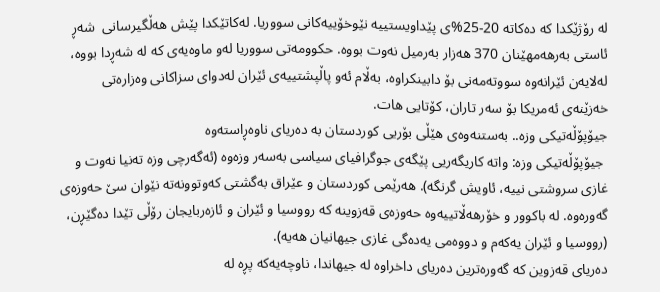له‌ رۆژێكدا كه‌ ده‌كاته‌ 20-25%ی پێداویستییه‌ نێوخۆییه‌كانی سووریا. له‌كاتێكدا پێش هه‌ڵگیرسانی  شه‌ڕ ئاستى به‌رهه‌مهێنان 370 هه‌زار به‌رمیل نه‌وت بووه‌. حكوومه‌تی سووریا له‌و ماوه‌یه‌ی كه‌ له‌ شه‌ڕدا بووه‌، له‌لایه‌ن ئێرانه‌وه‌ سووته‌مه‌نى بۆ دابینكراوه‌، به‌ڵام ئه‌و پاڵپشتییه‌ى ئێران له‌دواى سزاكانى وه‌زاره‌تى خه‌زێنه‌ى ئه‌مریكا بۆ سه‌ر تاران، كۆتایی هات.
جیۆپۆڵه‌تیكی وزه‌.. به‌ستنه‌وه‌ى هێڵی بۆریی كوردستان به‌ ده‌ریای ناوه‌ڕاسته‌وه‌
 جیۆپۆڵه‌تیكی وزه‌: واته‌ كاریگه‌ریی پێگه‌ی جوگرافیای سیاسی به‌سه‌ر وزه‌وه‌ (ئه‌گه‌رچی وزه‌ ته‌نیا نه‌وت و غازی سروشتی نییه‌، ئاویش گرنگه‌). هه‌رێمی كوردستان و عێراق به‌گشتی كه‌وتوونه‌ته‌ نێوان سێ حه‌وزه‌ی گه‌وره‌وه‌. له‌ باكوور و خۆرهه‌ڵاتییه‌وه‌ حه‌وزه‌ی قه‌زوینه‌ كه‌ رووسیا و ئێران و ئازه‌ربایجان رۆڵى تێدا ده‌گێڕن، (رووسیا و ئێران یه‌كه‌م و دووه‌می یه‌ده‌گی غازی جیهانیان هه‌یه‌).
ده‌ریای قه‌زوین كه‌ گه‌وره‌ترین ده‌ریای داخراوه‌ له‌ جیهاندا، ناوچه‌یه‌كه‌ پڕه‌ له‌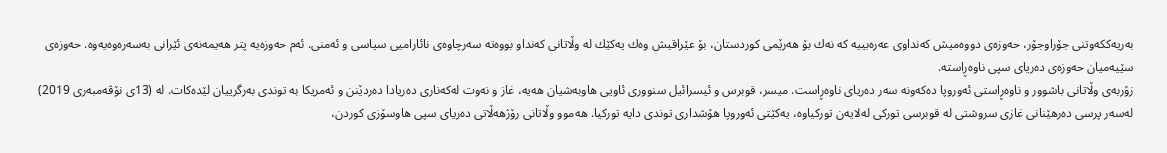به‌ریه‌ككه‌وتنی جۆراوجۆر، حه‌وزه‌ی دووه‌میش كه‌نداوی عه‌ره‌بییه‌ كه‌ نه‌ك بۆ هه‌رێمی كوردستان، بۆ عێراقیش وه‌ك یه‌كێك له‌ وڵاتانی كه‌نداو بووه‌ته‌ سه‌رچاوه‌ی نائارامیی سیاسی و ئه‌منی. ئه‌م حه‌وزه‌یه‌ پتر هه‌یمه‌نه‌ی ئێرانی به‌سه‌ره‌وه‌یه‌وه‌. حه‌وزه‌ی سێیه‌میان حه‌وزه‌ی ده‌ریای سپی ناوه‌ڕاسته‌.
زۆربه‌ی وڵاتانی باشوور و ناوه‌ڕاستی ئه‌وروپا ده‌كه‌ونه‌ سه‌ر ده‌ریای ناوه‌ڕاست. میسر، قوبرس و ئیسرائیل سنووری ئاویی هاوبه‌شیان هه‌یه‌، غاز و نه‌وت له‌كه‌ناری ده‌ریادا ده‌ردێنن و ئه‌مریكا به‌ توندی به‌رگرییان لێده‌كات. له‌ (13ی نۆڤه‌مبه‌ری 2019) له‌سه‌ر پرسی ده‌رهێنانی غازی سروشتی له‌ قوبرسی توركی له‌لایه‌ن توركیاوه‌، یه‌كێتی ئه‌وروپا هۆشداری توندی دایه‌ توركیا. هه‌موو وڵاتانی رۆژهه‌ڵاتی ده‌ریای سپی هاوسۆزی كوردن،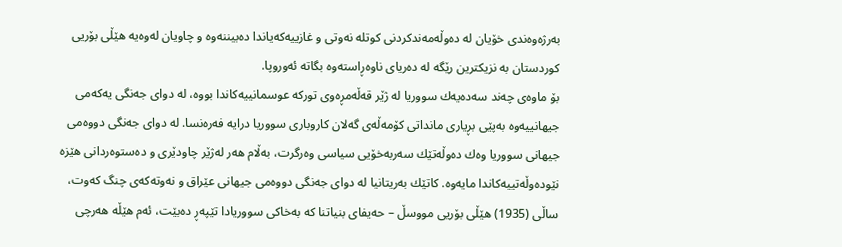به‌رژه‌وه‌ندی خۆیان له‌ ده‌وڵه‌مه‌ندكردنی كوتله‌ نه‌وتی و غازییه‌كه‌یاندا ده‌بیننه‌وه‌ و چاویان له‌وه‌یه‌ هێڵی بۆریی كوردستان به‌ نزیكترین رێگه‌ له‌ ده‌ریای ناوه‌ڕاسته‌وه‌ بگاته‌ ئه‌وروپا.
بۆ ماوه‌ی چه‌ند سه‌ده‌یه‌ك سووریا له‌ ژێر قه‌ڵه‌مڕه‌وی توركه‌ عوسمانییه‌كاندا بووه‌، له‌ دوای جه‌نگی یه‌كه‌می جیهانییه‌وه‌ به‌پێی بڕیاری مانداتی كۆمه‌ڵه‌ی گه‌لان كاروباری سووریا درایه‌ فه‌ره‌نسا. له‌ دوای جه‌نگی دووه‌می جیهانی سووریا وه‌ك ده‌وڵه‌تێك سه‌ربه‌خۆیی سیاسی وه‌رگرت، به‌ڵام هه‌ر له‌ژێر چاودێری و ده‌ستوه‌ردانی هێزه‌ نێوده‌وڵه‌تییه‌كاندا مایه‌وه‌. كاتێك به‌ریتانیا له‌ دوای جه‌نگی دووه‌می جیهانی عێراق و نه‌وته‌كه‌ی چنگ كه‌وت، ساڵی (1935) هێڵی بۆریی مووسڵ – حه‌یفای بنیاتنا كه‌ به‌خاكی سووریادا تێپه‌ڕ ده‌بێت، ئه‌م هێڵه‌ هه‌رچی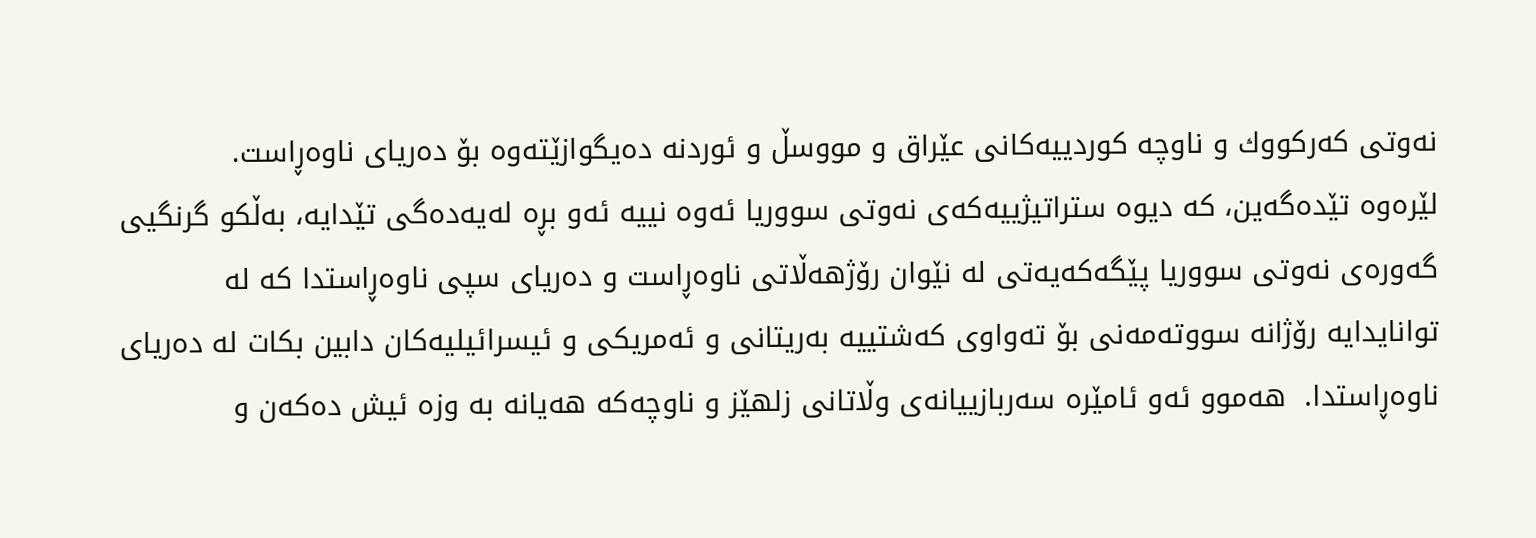نه‌وتی كه‌ركووك و ناوچه‌ كوردییه‌كانی عێراق و مووسڵ و ئوردنه‌ ده‌یگوازێته‌وه‌ بۆ ده‌ریای ناوه‌ڕاست.
لێره‌وه‌ تێده‌گه‌ین، كه‌ دیوه‌ ستراتیژییه‌كه‌ی نه‌وتی سووریا ئه‌وه‌ نییه‌ ئه‌و بڕه‌ له‌یه‌ده‌گی تێدایه‌، به‌ڵكو گرنگیی گه‌وره‌ی نه‌وتی سووریا پێگه‌كه‌یه‌تی له‌ نێوان رۆژهه‌ڵاتی ناوه‌ڕاست و ده‌ریای سپی ناوه‌ڕاستدا كه‌ له‌ توانایدایه‌ رۆژانه‌ سووته‌مه‌نی بۆ ته‌واوی كه‌شتییه‌ به‌ریتانی و ئه‌مریكی و ئیسرائیلیه‌كان دابین بكات له‌ ده‌ریای ناوه‌ڕاستدا.  هه‌موو ئه‌و ئامێره‌ سه‌ربازییانه‌ی وڵاتانی زلهێز و ناوچه‌كه‌ هه‌یانه‌ به‌ وزه‌ ئیش ده‌كه‌ن و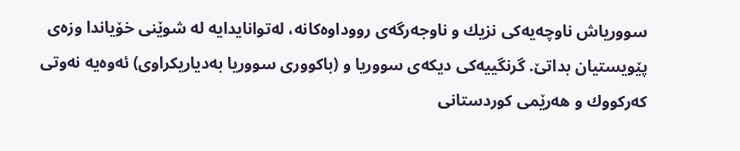سووریاش ناوچه‌یه‌كی نزیك و ناوجه‌رگه‌ی رووداوه‌كانه‌، له‌توانایدایه‌ له‌ شوێنی خۆیاندا وزه‌ی پێویستیان بداتێ. گرنگییه‌كى دیكه‌ى سووریا و (باكووری سووریا به‌دیاریكراوی) ئه‌وه‌یه‌ نه‌وتی كه‌ركووك و هه‌رێمی كوردستانی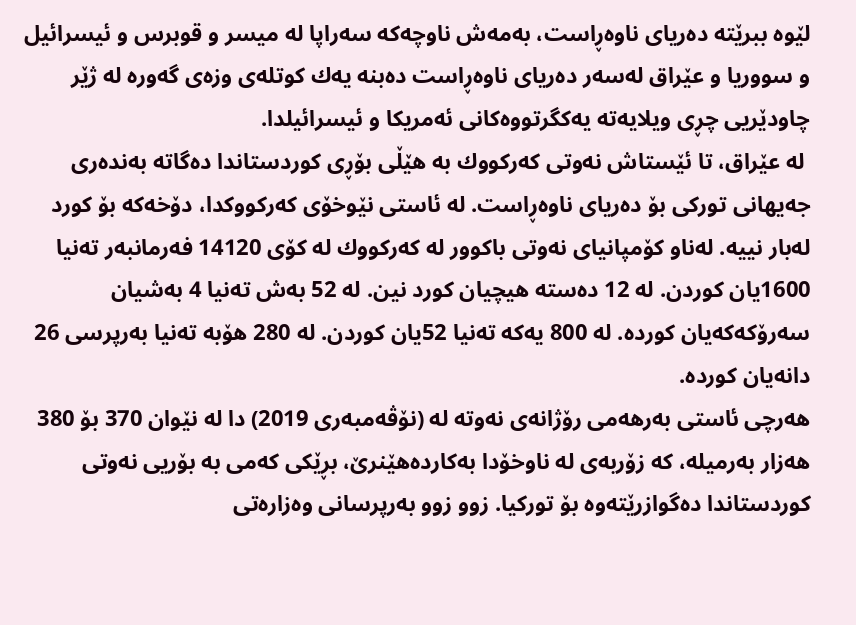لێوه‌ ببرێته‌ ده‌ریای ناوه‌ڕاست، به‌مه‌ش ناوچه‌كه‌ سه‌راپا له‌ میسر و قوبرس و ئیسرائیل و سووریا و عێراق له‌سه‌ر ده‌ریای ناوه‌ڕاست ده‌بنه‌ یه‌ك كوتله‌ی وزه‌ی گه‌وره‌ له‌ ژێر چاودێریی چڕی ویلایه‌ته‌ یه‌كگرتووه‌كانی ئه‌مریكا و ئیسرائیلدا.
 له‌ عێراق، تا ئێستاش نه‌وتی كه‌ركووك به‌ هێڵی بۆڕی كوردستاندا ده‌گاته‌ به‌نده‌ری جه‌یهانی توركی بۆ ده‌ریای ناوه‌ڕاست. له‌ ئاستی نێوخۆی كه‌ركووكدا، دۆخه‌كه‌ بۆ كورد له‌بار نییه‌. له‌ناو كۆمپانیای نه‌وتی باكوور له‌ كه‌ركووك له‌ كۆی 14120 فه‌رمانبه‌ر ته‌نیا 1600یان كوردن. له‌ 12 ده‌سته‌ هیچیان كورد نین. له‌ 52 به‌ش ته‌نیا 4 به‌شیان سه‌رۆكه‌كه‌یان كورده‌. له‌ 800 یه‌كه‌ ته‌نیا 52یان كوردن. له‌ 280 هۆبه‌ ته‌نیا به‌رپرسی 26 دانه‌یان كورده‌.
هه‌رچی ئاستی به‌رهه‌می رۆژانه‌ی نه‌وته‌ له‌ (نۆڤه‌مبه‌ری 2019) دا له‌ نێوان 370 بۆ 380 هه‌زار به‌رمیله‌، كه‌ زۆربه‌ى له‌ ناوخۆدا به‌كارده‌هێنرێ، بڕێكى كه‌مى به‌ بۆریی نه‌وتى كوردستاندا ده‌گوازرێته‌وه‌ بۆ توركیا. زوو زوو به‌رپرسانى وه‌زاره‌تى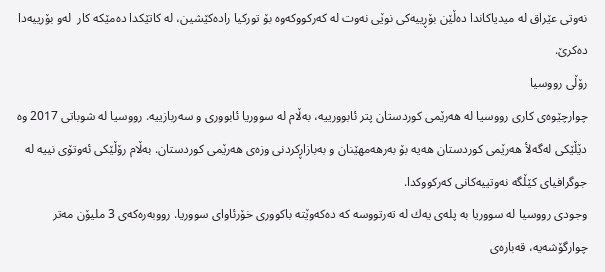نه‌وتى عێراق له‌ میدیاكاندا ده‌ڵێن بۆڕییه‌كی نوێی نه‌وت له‌ كه‌ركووكه‌وه‌ بۆ توركیا راده‌كێشین، له‌ كاتێكدا ده‌مێكه‌ كار  له‌و بۆرییه‌دا ده‌كرێ.
رۆڵی رووسیا
چوارچێوه‌ی كاری رووسیا له‌ هه‌رێمی كوردستان پتر ئابوورییه‌، به‌ڵام له‌ سووریا ئابووری و سه‌ربازییه‌. رووسیا له‌ شوباتی 2017 وه‌ دێڵێكی له‌گه‌لأ هه‌رێمی كوردستان هه‌یه‌ بۆ به‌رهه‌مهێنان و به‌بازاڕكردنی وزه‌ی هه‌رێمی كوردستان. به‌ڵام رۆڵێكی ئه‌وتۆی نییه‌ له‌ جوگرافیای كێڵگه‌ نه‌وتییه‌كانی كه‌ركووكدا.
وجودى رووسیا له‌ سووریا به‌ پله‌ی یه‌ك له‌ ته‌رتووسه‌ كه‌ ده‌كه‌وێته‌ باكووری خۆرئاوای سووریا. رووبه‌ره‌كه‌ی 3 ملیۆن مه‌تر چوارگۆشه‌یه‌، قه‌باره‌ی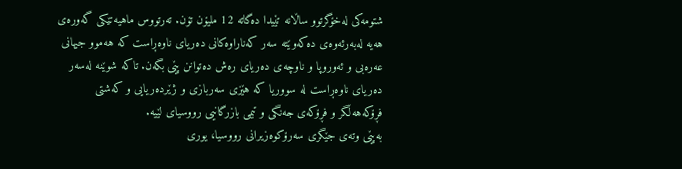شتومه‌كی له‌خۆگرتوو ساڵانه‌ تێیدا ده‌گاته‌ 12 ملیۆن تۆن. ته‌رتووس ماهیه‌تێكی گه‌وره‌ی هه‌یه‌ له‌به‌رئه‌وه‌ی ده‌كه‌وێته‌ سه‌ر كه‌ناراوه‌كانی ده‌ریای ناوه‌ڕاست كه‌ هه‌موو جیهانی عه‌ره‌بی و ئه‌وروپا و ناوچه‌ی ده‌ریای ره‌ش ده‌توانن پێی بگه‌ن. تاكه‌ شوێنه‌ له‌سه‌ر ده‌ریای ناوه‌ڕاست له‌ سووریا كه‌ هێزی سه‌ربازی و ژێرده‌ریایی و كه‌شتی فڕۆكه‌هه‌ڵگر و فڕۆكه‌ی جه‌نگی و تیمی بازرگانیی رووسیای لێیه‌.
به‌پێی وته‌ی جێگری سه‌رۆكوه‌زیرانی رووسیا، یوری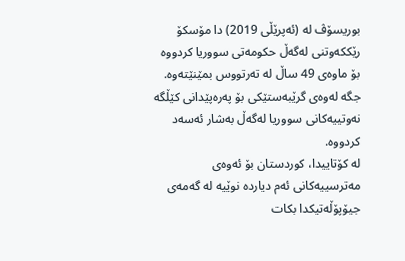بوریسۆڤ له‌ (ئه‌پرێڵی 2019) دا مۆسكۆ رێككه‌وتنی له‌گه‌ڵ حكومه‌تی سووریا كردووه‌ بۆ ماوه‌ی 49 ساڵ له‌ ته‌رتووس بمێنێته‌وه‌. جگه‌ له‌وه‌ی گرێبه‌ستێكى بۆ په‌ره‌پێدانى كێڵگه‌ نه‌وتییه‌كانى سووریا له‌گه‌ڵ به‌شار ئه‌سه‌د كردووه‌.
له‌ كۆتاییدا، كوردستان بۆ ئه‌وه‌ی مه‌ترسییه‌كانی ئه‌م دیارده‌ نوێیه‌ له‌ گه‌مه‌ی جیۆپۆڵه‌تیكدا بكات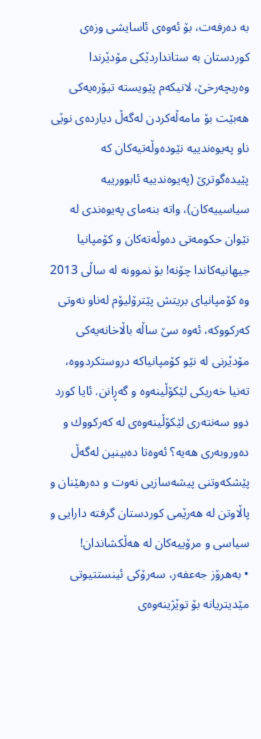به‌ ده‌رفه‌ت، بۆ ئه‌وه‌ی ئاسایشی وزه‌ی كوردستان به‌ ستانداردێكی مۆدێرندا وه‌ربچه‌رخێ، لانیكه‌م پێویسته‌ تیۆره‌یه‌كی هه‌بێت بۆ مامه‌ڵه‌كردن له‌گه‌ڵ دیارده‌ی نوێی ناو په‌یوه‌ندییه‌ نێوده‌وڵه‌تیه‌كان كه‌ پێیده‌گوترێ (په‌یوه‌ندییه‌ ئابوورییه‌ سیاسییه‌كان)، واته‌ بنه‌مای په‌یوه‌ندی له‌ نێوان حكومه‌تی ده‌وڵه‌ته‌كان و كۆمپانیا جیهانیه‌كاندا چۆنه‌! بۆ نموونه‌ له‌ ساڵی 2013 وه‌ كۆمپانیای بریتش پێترۆلیۆم له‌ناو نه‌وتی كه‌ركووكه‌، ئه‌وه‌ سێ ساڵه‌ باڵاخانه‌یه‌كى مۆدێرنى له‌ نێو كۆمپانیاكه‌ دروستكردووه‌، ته‌نیا خه‌ریكی لێكۆڵینه‌وه‌ و گه‌ڕانن. ئایا كورد دوو سه‌نته‌ری لێكۆڵینه‌وه‌ی له‌ كه‌ركووك و ده‌وروبه‌ری هه‌یه‌؟ ئه‌وه‌تا ده‌بینین له‌گه‌ڵ پێشكه‌وتنی پیشه‌سازیی نه‌وت و ده‌رهێنان و پاڵاوتن له‌ هه‌رێمی كوردستان گرفته‌ دارایی و سیاسی و مرۆییه‌كان له‌ هه‌ڵكشاندان!
• به‌هرۆز جه‌عفه‌ر، سه‌رۆكی ئینستتیوتی مێدیتریانه‌ بۆ توێژینه‌وه‌ی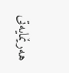هه‌رێمایه‌تی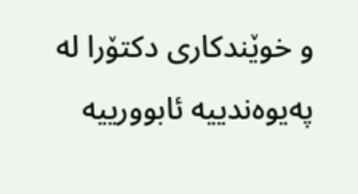و خوێندكاری دكتۆرا له‌ په‌یوه‌ندییه‌ ئابوورییه‌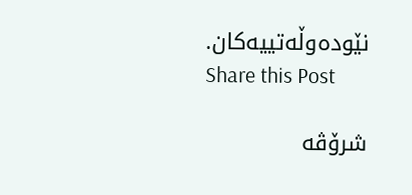نێوده‌وڵه‌تییه‌كان.
Share this Post

شرۆڤە